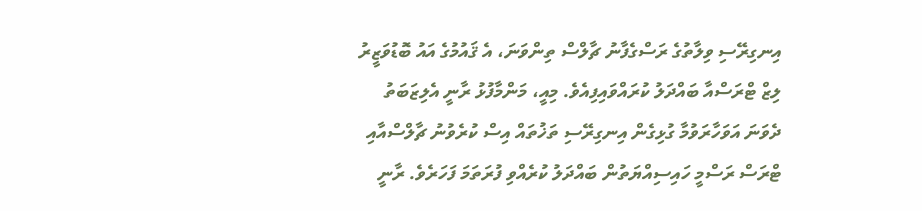އިނގިރޭސި ވިލާތުގެ ރަސްގެފާނު ޗާލްސް ތިންވަނަ، އެ ޤައުމުގެ އައު ބޮޑުވަޒީރު ލިޒް ޓްރަސްއާ ބައްދަލު ކުރައްވައިފިއެވެ. މިއީ، މަންމާފުޅު ރާނީ އެލިޒަބަތު ދެވަނަ އަވަހާރަވުމާ ގުޅިގެން އިނގިރޭސި ތަޚުތައް އިސް ކުރެވުނު ޗާލްސްއާއި ޓްރަސް ރަސްމީ ހައިސިއްޔަތުން ބައްދަލު ކުރެއްވި ފުރަތަމަ ފަހަރެވެ. ރާނީ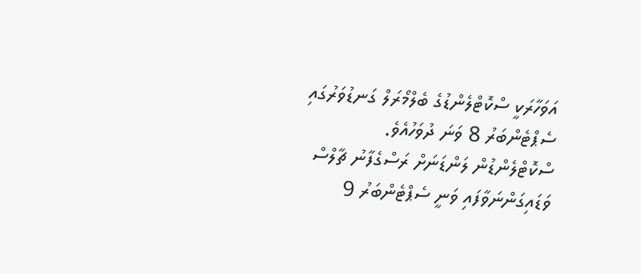އަވަހާރަކީ ސްކޮޓްލެންޑުގެ ބެލްމޯރަލް ގަނޑުވަރުގައި ސެޕްޓެންބަރު 8 ވަނަ ދުވަހުއެވެ.
ސްކޮޓްލެންޑުން ލަންޑަނަށް ރަސްގެފާނު ޗާލްސް ވަޑައިގަންނަވާފައި ވަނީ ސެޕްޓެންބަރު 9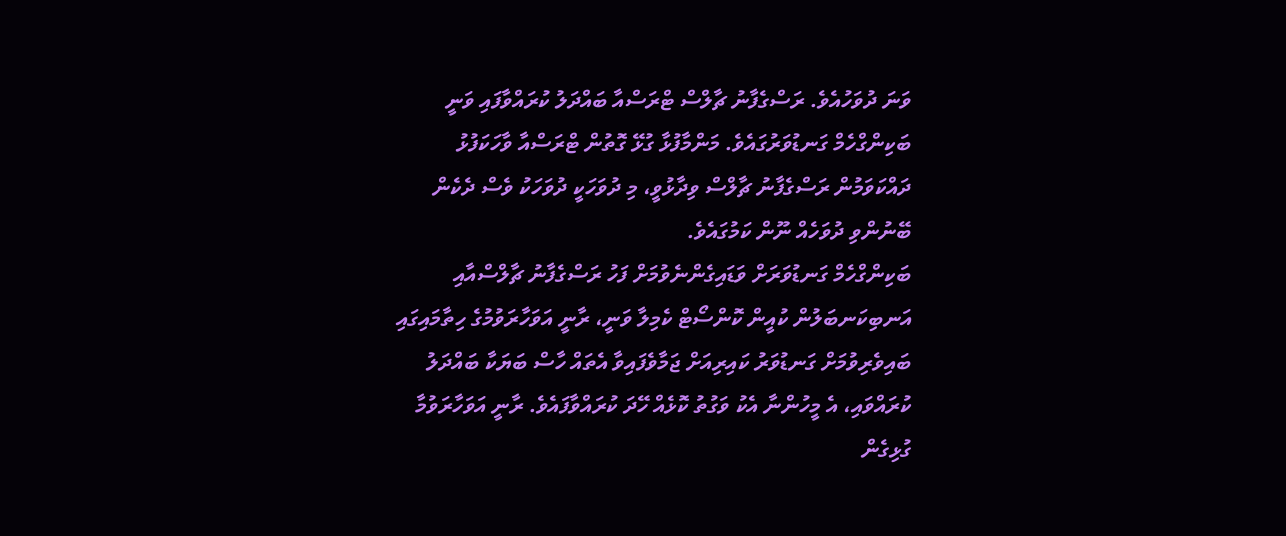ވަނަ ދުވަހުއެވެ. ރަސްގެފާނު ޗާލްސް ޓްރަސްއާ ބައްދަލު ކުރައްވާފައި ވަނީ ބަކިންގްހެމް ގަނޑުވަރުގައެވެ. މަންމާފުޅާ ގުޅޭ ގޮތުން ޓްރަސްއާ ވާހަކަފުޅު ދައްކަވަމުން ރަސްގެފާނު ޗާލްސް ވިދާޅުވީ، މި ދުވަހަކީ ދުވަހަކު ވެސް ދެކެން ބޭނުންވި ދުވަހެއް ނޫން ކަމުގައެވެ.
ބަކިންގްހެމް ގަނޑުވަރަށް ވަޑައިގެންނެވުމަށް ފަހު ރަސްގެފާނު ޗާލްސްއާއި އަނބިކަނބަލުން ކުއީން ކޮންސޯޓް ކެމިލާ ވަނީ، ރާނީ އަވަހާރަވުމުގެ ހިތާމައިގައި ބައިވެރިވުމަށް ގަނޑުވަރު ކައިރިއަށް ޖަމާވެފައިވާ އެތައް ހާސް ބަޔަކާ ބައްދަލު ކުރައްވައި، އެ މީހުންނާ އެކު ވަގުތު ކޮޅެއް ހޭދަ ކުރައްވާފައެވެ. ރާނީ އަވަހާރަވުމާ ގުޅިގެން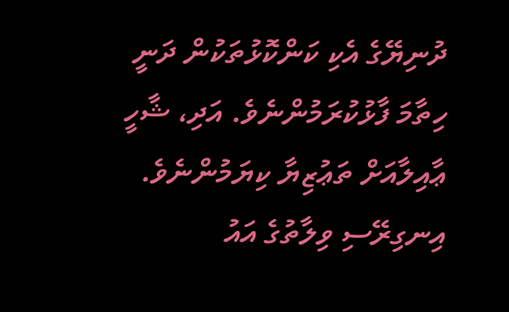ދުނިޔޭގެ އެކި ކަންކޮޅުތަކުން ދަނީ ހިތާމަ ފާޅުކުރަމުންނެވެ. އަދި، ޝާހީ ޢާއިލާއަށް ތަޢުޒިޔާ ކިޔަމުންނެވެ.
އިނގިރޭސި ވިލާތުގެ އައު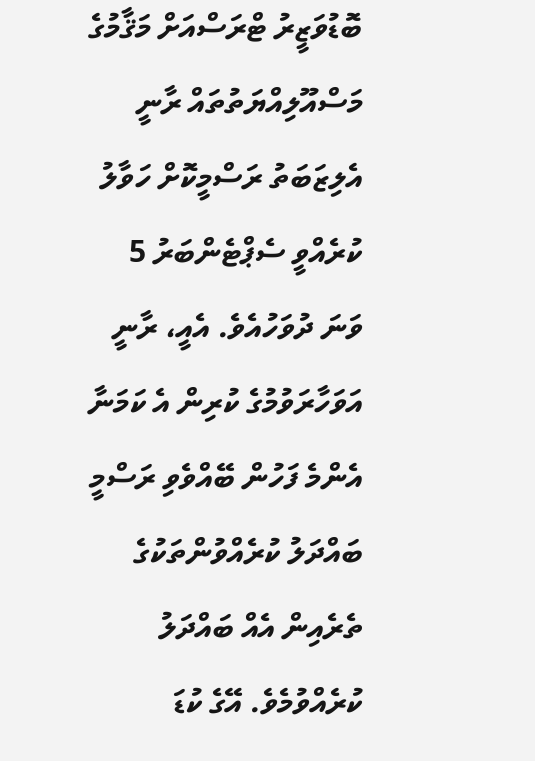ބޮޑުވަޒީރު ޓްރަސްއަށް މަޤާމުގެ މަސްއޫލިއްޔަތުތައް ރާނީ އެލިޒަބަތު ރަސްމީކޮށް ހަވާލު ކުރެއްވީ ސެޕްޓެންބަރު 5 ވަނަ ދުވަހުއެވެ. އެއީ، ރާނީ އަވަހާރަވުމުގެ ކުރިން އެ ކަމަނާ އެންމެ ފަހުން ބޭއްވެވި ރަސްމީ ބައްދަލު ކުރެއްވުންތަކުގެ ތެރެއިން އެއް ބައްދަލު ކުރެއްވުމެވެ. އޭގެ ކުޑަ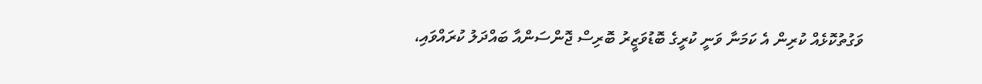ވަގުތުކޮޅެއް ކުރިން އެ ކަމަނާ ވަނީ ކުރީގެ ބޮޑުވަޒީރު ބޮރިސް ޖޮންސަންއާ ބައްދަލު ކުރައްވައި،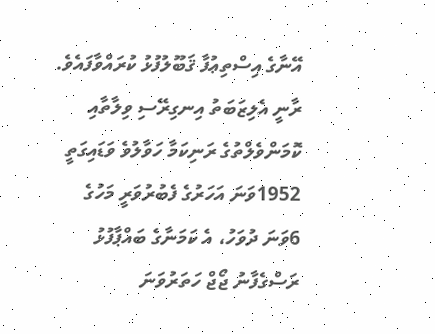އޭނާގެ އިސްތިޢުފާ ޤަބޫލުފުޅު ކުރައްވާފައެވެ.
ރާނީ އެލިޒަބަތު އިނގިރޭސި ވިލާތާއި ކޮމަންވެލްތުގެ ރަނިކަމާ ހަވާލުވެ ވަޑައިގަތީ 1952ވަނަ އަހަރުގެ ފެބުރުވަރީ މަހުގެ 6ވަނަ ދުވަހު، އެ ކަމަނާގެ ބައްޕާފުޅު ރަސްގެފާނު ޖޯޖް ހަތަރުވަނަ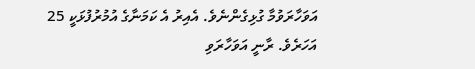އަވަހާރަވުމާ ގުޅިގެންނެވެ. އެއިރު އެ ކަމަނާގެ އުމުރުފުޅަކީ 25 އަހަރެވެ. ރާނީ އަވަހާރަވި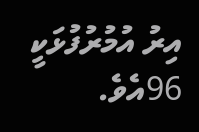އިރު އުމުރުފުޅަކީ 96އެވެ.